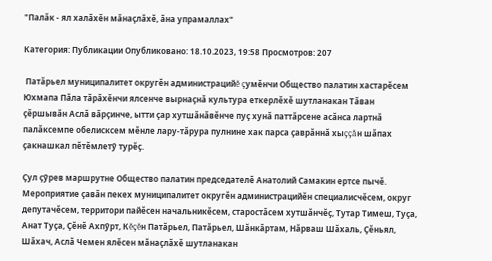"Палăк - ял халăхĕн мăнаçлăхĕ, ăна упрамаллах"

Категория: Публикации Опубликовано: 18.10.2023, 19:58 Просмотров: 207

 Патăрьел муниципалитет округĕн администрацийĕ çумĕнчи Общество палатин хастарĕсем Юхмапа Пăла тăрăхĕнчи ялсенче вырнаçнă культура еткерлĕхĕ шутланакан Тăван çĕршывăн Аслă вăрçинче, ытти çар хутшăнăвĕнче пуç хунă паттăрсене асăнса лартнă палăксемпе обелисксем мĕнле лару-тăрура пулнине хак парса çаврăннă хыççăн шăпах çакнашкал пĕтĕмлетỹ турĕç.

Çул çỹрев маршрутне Общество палатин председателĕ Анатолий Самакин ертсе пычĕ. Мероприятие çавăн пекех муниципалитет округĕн администрацийĕн специалисчĕсем, округ депутачĕсем, территори пайĕсен начальникĕсем, старостăсем хутшăнчĕç, Тутар Тимеш, Туçа, Анат Туçа, Çĕнĕ Ахпỹрт, Кĕçĕн Патăрьел, Патăрьел, Шăнкăртам, Нăрваш Шăхаль, Çĕньял, Шăхач, Аслă Чемен ялĕсен мăнаçлăхĕ шутланакан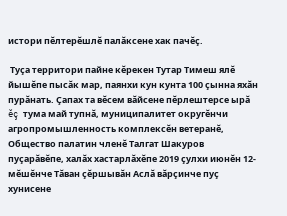истори пĕлтерĕшлĕ палăксене хак пачĕç.

 Туçа территори пайне кĕрекен Тутар Тимеш ялĕ йышĕпе пысăк мар, паянхи кун кунта 100 çынна яхăн пурăнать. Çапах та вĕсем вăйсене пĕрлештерсе ырă ĕç тума май тупнă, муниципалитет округĕнчи агропромышленность комплексĕн ветеранĕ, Общество палатин членĕ Талгат Шакуров пуçарăвĕпе, халăх хастарлăхĕпе 2019 çулхи июнĕн 12-мĕшĕнче Тăван çĕршывăн Аслă вăрçинче пуç хунисене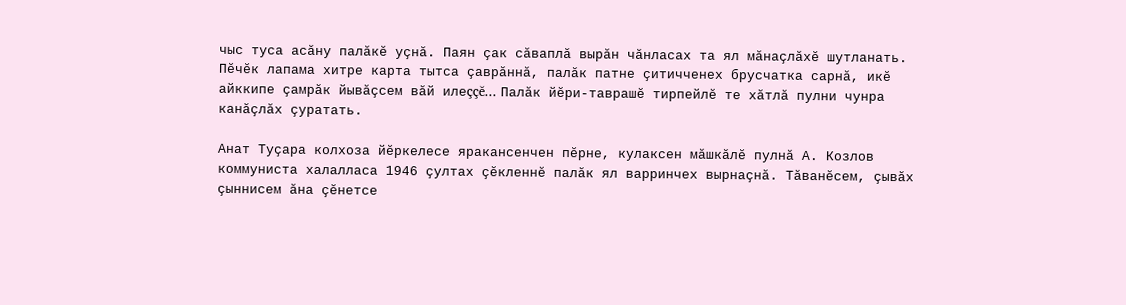чыс туса асăну палăкĕ уçнă. Паян çак сăваплă вырăн чăнласах та ял мăнаçлăхĕ шутланать. Пĕчĕк лапама хитре карта тытса çаврăннă, палăк патне çитичченех брусчатка сарнă, икĕ айккипе çамрăк йывăçсем вăй илеççĕ... Палăк йĕри-таврашĕ тирпейлĕ те хăтлă пулни чунра канăçлăх çуратать.

Анат Туçара колхоза йĕркелесе яракансенчен пĕрне, кулаксен мăшкăлĕ пулнă А. Козлов коммуниста халалласа 1946 çултах çĕкленнĕ палăк ял варринчех вырнаçнă. Тăванĕсем, çывăх çыннисем ăна çĕнетсе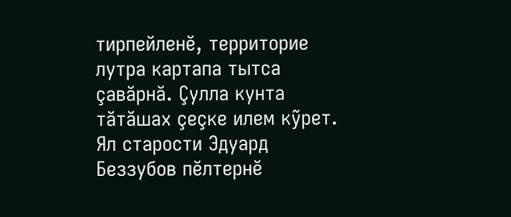тирпейленĕ, территорие лутра картапа тытса çавăрнă. Çулла кунта тăтăшах çеçке илем кỹрет. Ял старости Эдуард Беззубов пĕлтернĕ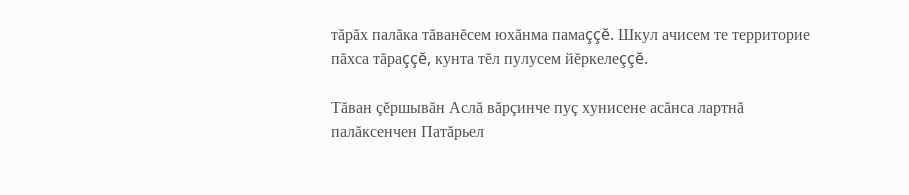тăрăх палăка тăванĕсем юхăнма памаççĕ. Шкул ачисем те территорие пăхса тăраççĕ, кунта тĕл пулусем йĕркелеççĕ.

Тăван çĕршывăн Аслă вăрçинче пуç хунисене асăнса лартнă палăксенчен Патăрьел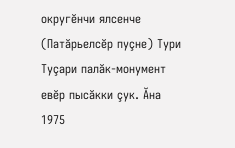округĕнчи ялсенче (Патăрьелсĕр пуçне) Тури Туçари палăк-монумент евĕр пысăкки çук. Ăна 1975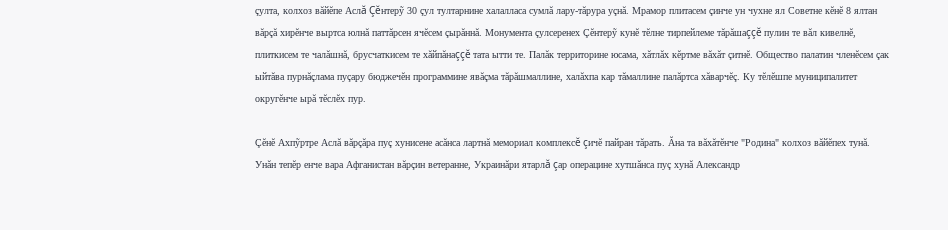çулта, колхоз вăйĕпе Аслă Çĕнтерỹ 30 çул тултарнине халалласа сумлă лару-тăрура уçнă. Мрамор плитасем çинче ун чухне ял Советне кĕнĕ 8 ялтан вăрçă хирĕнче выртса юлнă паттăрсен ячĕсем çырăннă. Монумента çулсеренех Çĕнтерỹ кунĕ тĕлне тирпейлеме тăрăшаççĕ пулин те вăл кивелнĕ, плиткисем те чалăшнă, брусчаткисем те хăйпăнаççĕ тата ытти те. Палăк территорине юсама, хăтлăх кĕртме вăхăт çитнĕ. Общество палатин членĕсем çак ыйтăва пурнăçлама пуçару бюджечĕн программине явăçма тăрăшмаллине, халăхпа кар тăмаллине палăртса хăварчĕç. Ку тĕлĕшпе муниципалитет округĕнче ырă тĕслĕх пур.

Çĕнĕ Ахпỹртре Аслă вăрçăра пуç хунисене асăнса лартнă мемориал комплексĕ çичĕ пайран тăрать. Ăна та вăхăтĕнче "Родина" колхоз вăйĕпех тунă. Унăн тепĕр енче вара Афганистан вăрçин ветеранне, Украинăри ятарлă çар операцине хутшăнса пуç хунă Александр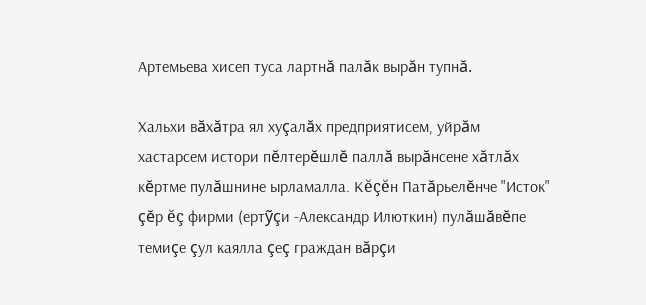Артемьева хисеп туса лартнă палăк вырăн тупнă.

Хальхи вăхăтра ял хуçалăх предприятисем, уйрăм хастарсем истори пĕлтерĕшлĕ паллă вырăнсене хăтлăх кĕртме пулăшнине ырламалла. Кĕçĕн Патăрьелĕнче "Исток" çĕр ĕç фирми (ертỹçи -Александр Илюткин) пулăшăвĕпе темиçе çул каялла çеç граждан вăрçи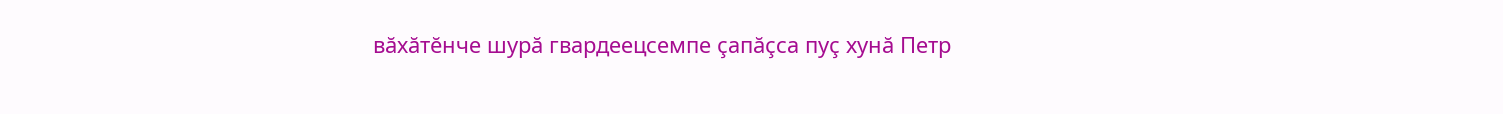вăхăтĕнче шурă гвардеецсемпе çапăçса пуç хунă Петр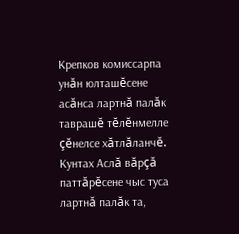Крепков комиссарпа унăн юлташĕсене асăнса лартнă палăк таврашĕ тĕлĕнмелле çĕнелсе хăтлăланчĕ. Кунтах Аслă вăрçă паттăрĕсене чыс туса лартнă палăк та,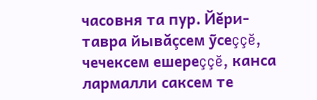часовня та пур. Йĕри-тавра йывăçсем ỹсеççĕ, чечексем ешереççĕ, канса лармалли саксем те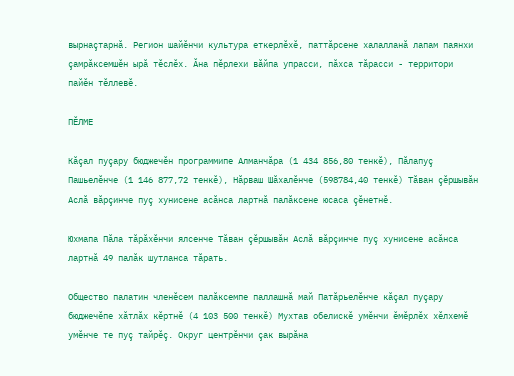вырнаçтарнă. Регион шайĕнчи культура еткерлĕхĕ, паттăрсене халалланă лапам паянхи çамрăксемшĕн ырă тĕслĕх. Ăна пĕрлехи вăйпа упрасси, пăхса тăрасси - территори пайĕн тĕллевĕ.

ПĔЛМЕ

Кăçал пуçару бюджечĕн программипе Алманчăра (1 434 856,80 тенкĕ), Пăлапуç Пашьелĕнче (1 146 877,72 тенкĕ), Нăрваш Шăхалĕнче (598784,40 тенкĕ) Тăван çĕршывăн Аслă вăрçинче пуç хунисене асăнса лартнă палăксене юсаса çĕнетнĕ.

Юхмапа Пăла тăрăхĕнчи ялсенче Тăван çĕршывăн Аслă вăрçинче пуç хунисене асăнса лартнă 49 палăк шутланса тăрать.

Общество палатин членĕсем палăксемпе паллашнă май Патăрьелĕнче кăçал пуçару бюджечĕпе хăтлăх кĕртнĕ (4 103 500 тенкĕ) Мухтав обелискĕ умĕнчи ĕмĕрлĕх хĕлхемĕ умĕнче те пуç тайрĕç. Округ центрĕнчи çак вырăна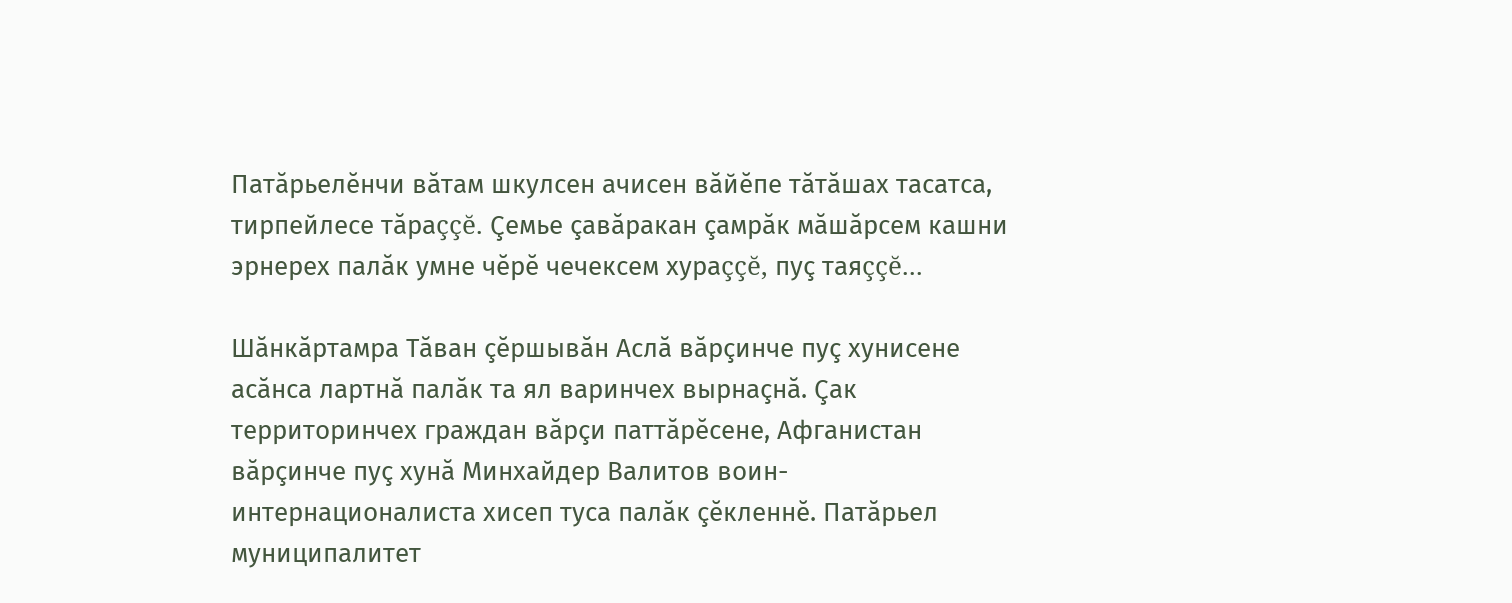Патăрьелĕнчи вăтам шкулсен ачисен вăйĕпе тăтăшах тасатса, тирпейлесе тăраççĕ. Çемье çавăракан çамрăк мăшăрсем кашни эрнерех палăк умне чĕрĕ чечексем хураççĕ, пуç таяççĕ...

Шăнкăртамра Тăван çĕршывăн Аслă вăрçинче пуç хунисене асăнса лартнă палăк та ял варинчех вырнаçнă. Çак территоринчех граждан вăрçи паттăрĕсене, Афганистан вăрçинче пуç хунă Минхайдер Валитов воин-интернационалиста хисеп туса палăк çĕкленнĕ. Патăрьел муниципалитет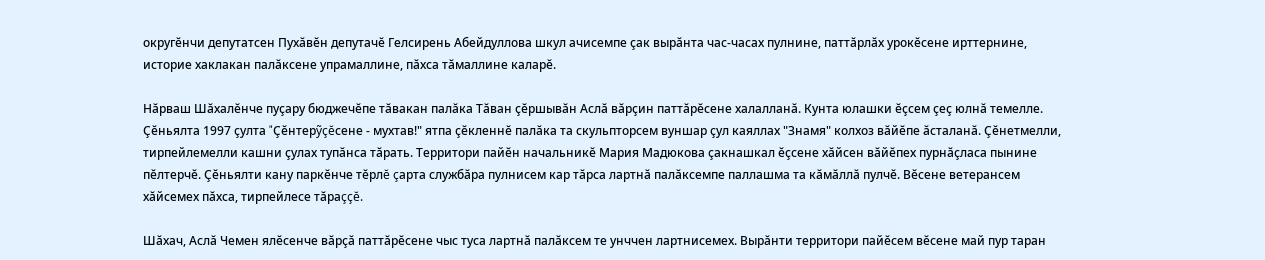округĕнчи депутатсен Пухăвĕн депутачĕ Гелсирень Абейдуллова шкул ачисемпе çак вырăнта час-часах пулнине, паттăрлăх урокĕсене ирттернине, историе хаклакан палăксене упрамаллине, пăхса тăмаллине каларĕ.

Нăрваш Шăхалĕнче пуçару бюджечĕпе тăвакан палăка Тăван çĕршывăн Аслă вăрçин паттăрĕсене халалланă. Кунта юлашки ĕçсем çеç юлнă темелле. Çĕньялта 1997 çулта "Çĕнтерỹçĕсене - мухтав!" ятпа çĕкленнĕ палăка та скульпторсем вуншар çул каяллах "Знамя" колхоз вăйĕпе ăсталанă. Çĕнетмелли, тирпейлемелли кашни çулах тупăнса тăрать. Территори пайĕн начальникĕ Мария Мадюкова çакнашкал ĕçсене хăйсен вăйĕпех пурнăçласа пынине пĕлтерчĕ. Çĕньялти кану паркĕнче тĕрлĕ çарта службăра пулнисем кар тăрса лартнă палăксемпе паллашма та кăмăллă пулчĕ. Вĕсене ветерансем хăйсемех пăхса, тирпейлесе тăраççĕ.

Шăхач, Аслă Чемен ялĕсенче вăрçă паттăрĕсене чыс туса лартнă палăксем те унччен лартнисемех. Вырăнти территори пайĕсем вĕсене май пур таран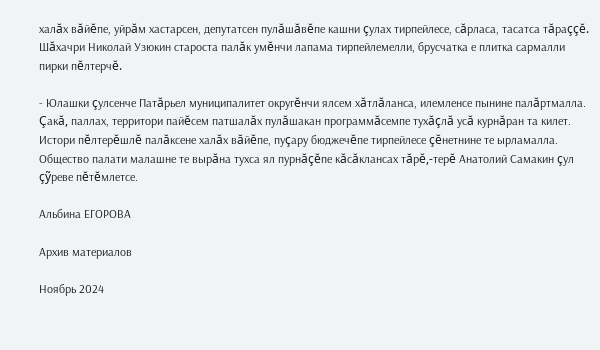халăх вăйĕпе, уйрăм хастарсен, депутатсен пулăшăвĕпе кашни çулах тирпейлесе, сăрласа, тасатса тăраççĕ. Шăхачри Николай Узюкин староста палăк умĕнчи лапама тирпейлемелли, брусчатка е плитка сармалли пирки пĕлтерчĕ.

- Юлашки çулсенче Патăрьел муниципалитет округĕнчи ялсем хăтлăланса, илемленсе пынине палăртмалла. Çакă, паллах, территори пайĕсем патшалăх пулăшакан программăсемпе тухăçлă усă курнăран та килет. Истори пĕлтерĕшлĕ палăксене халăх вăйĕпе, пуçару бюджечĕпе тирпейлесе çĕнетнине те ырламалла. Общество палати малашне те вырăна тухса ял пурнăçĕпе кăсăклансах тăрĕ,-терĕ Анатолий Самакин çул çỹреве пĕтĕмлетсе.

Альбина ЕГОРОВА

Архив материалов

Ноябрь 2024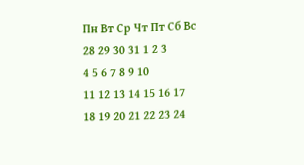Пн Вт Ср Чт Пт Сб Вс
28 29 30 31 1 2 3
4 5 6 7 8 9 10
11 12 13 14 15 16 17
18 19 20 21 22 23 24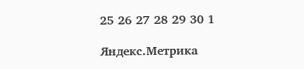25 26 27 28 29 30 1

Яндекс.Метрика